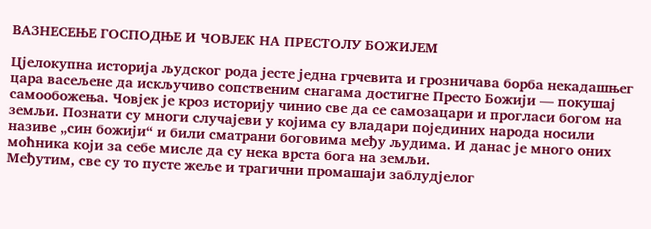ВАЗНЕСЕЊЕ ГОСПОДЊЕ И ЧОВЈЕК НА ПРЕСТОЛУ БОЖИЈЕМ

Цјелокупна историја људског рода јесте једна грчевита и грозничава борба некадашњег цара васељене да искључиво сопственим снагама достигне Престо Божији — покушај самообожења. Човјек је кроз историју чинио све да се самозацари и прогласи богом на земљи. Познати су многи случајеви у којима су владари појединих народа носили називе „син божији“ и били сматрани боговима међу људима. И данас је много оних моћника који за себе мисле да су нека врста бога на земљи.
Међутим, све су то пусте жеље и трагични промашаји заблудјелог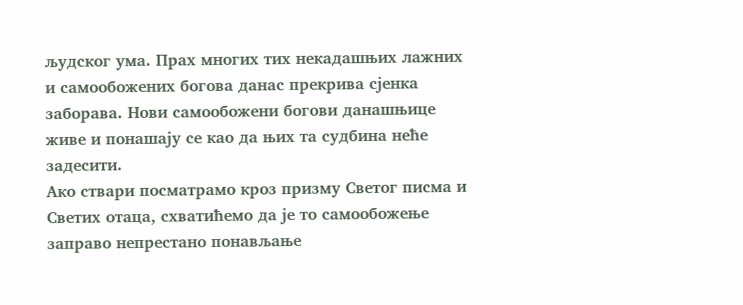људског ума. Прах многих тих некадашњих лажних и самообожених богова данас прекрива сјенка заборава. Нови самообожени богови данашњице живе и понашају се као да њих та судбина неће задесити.
Ако ствари посматрамо кроз призму Светог писма и Светих отаца, схватићемо да је то самообожење заправо непрестано понављање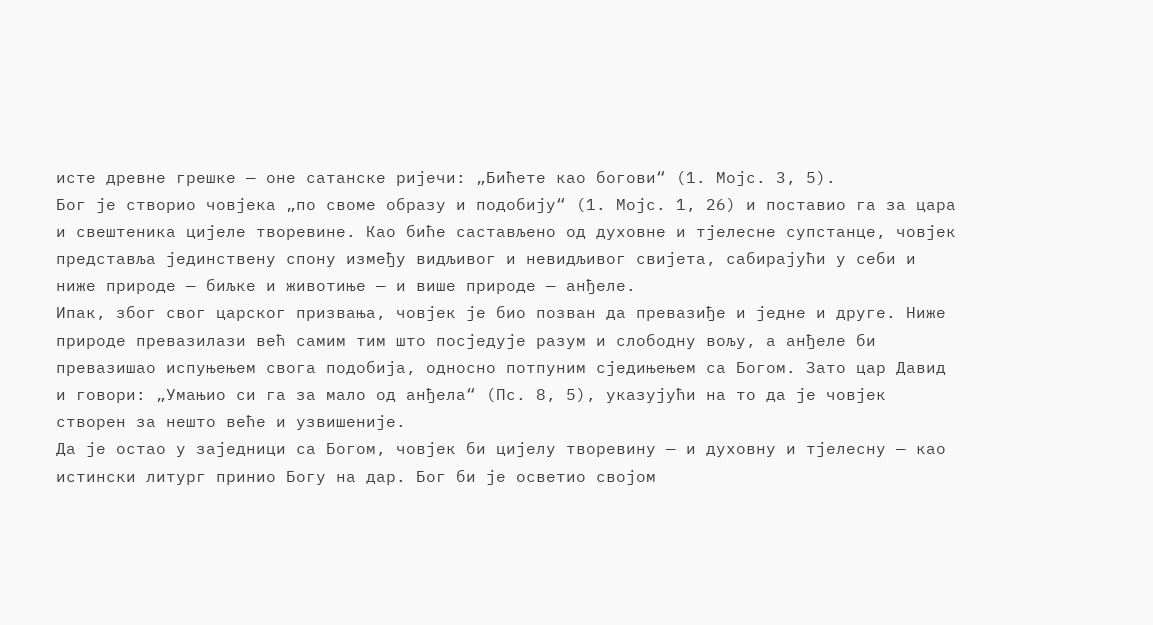исте древне грешке — оне сатанске ријечи: „Бићете као богови“ (1. Мојс. 3, 5).
Бог је створио човјека „по своме образу и подобију“ (1. Мојс. 1, 26) и поставио га за цара и свештеника цијеле творевине. Као биће састављено од духовне и тјелесне супстанце, човјек представља јединствену спону између видљивог и невидљивог свијета, сабирајући у себи и ниже природе — биљке и животиње — и више природе — анђеле.
Ипак, због свог царског призвања, човјек је био позван да превазиђе и једне и друге. Ниже природе превазилази већ самим тим што посједује разум и слободну вољу, а анђеле би превазишао испуњењем свога подобија, односно потпуним сједињењем са Богом. Зато цар Давид и говори: „Умањио си га за мало од анђела“ (Пс. 8, 5), указујући на то да је човјек створен за нешто веће и узвишеније.
Да је остао у заједници са Богом, човјек би цијелу творевину — и духовну и тјелесну — као истински литург принио Богу на дар. Бог би је осветио својом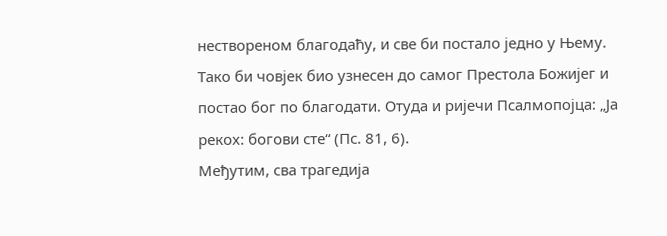нествореном благодаћу, и све би постало једно у Њему. Тако би човјек био узнесен до самог Престола Божијег и постао бог по благодати. Отуда и ријечи Псалмопојца: „Ја рекох: богови сте“ (Пс. 81, 6).
Међутим, сва трагедија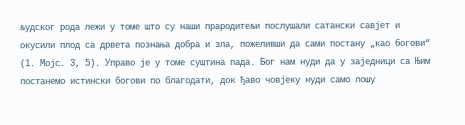људског рода лежи у томе што су наши прародитељи послушали сатански савјет и окусили плод са дрвета познања добра и зла, пожеливши да сами постану „као богови“ (1. Мојс. 3, 5). Управо је у томе суштина пада. Бог нам нуди да у заједници са Њим постанемо истински богови по благодати, док ђаво човјеку нуди само лошу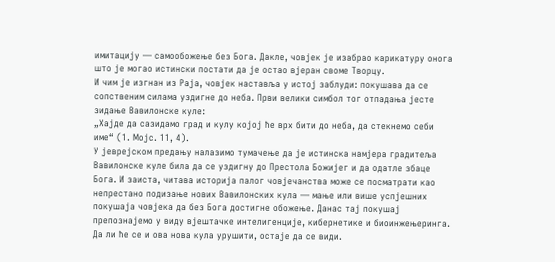имитацију — самообожење без Бога. Дакле, човјек је изабрао карикатуру онога што је могао истински постати да је остао вјеран своме Творцу.
И чим је изгнан из Раја, човјек наставља у истој заблуди: покушава да се сопственим силама уздигне до неба. Први велики симбол тог отпадања јесте зидање Вавилонске куле:
„Хајде да сазидамо град и кулу којој ће врх бити до неба, да стекнемо себи име“ (1. Мојс. 11, 4).
У јеврејском предању налазимо тумачење да је истинска намјера градитеља Вавилонске куле била да се уздигну до Престола Божијег и да одатле збаце Бога. И заиста, читава историја палог човјечанства може се посматрати као непрестано подизање нових Вавилонских кула — мање или више успјешних покушаја човјека да без Бога достигне обожење. Данас тај покушај препознајемо у виду вјештачке интелигенције, кибернетике и биоинжењеринга. Да ли ће се и ова нова кула урушити, остаје да се види.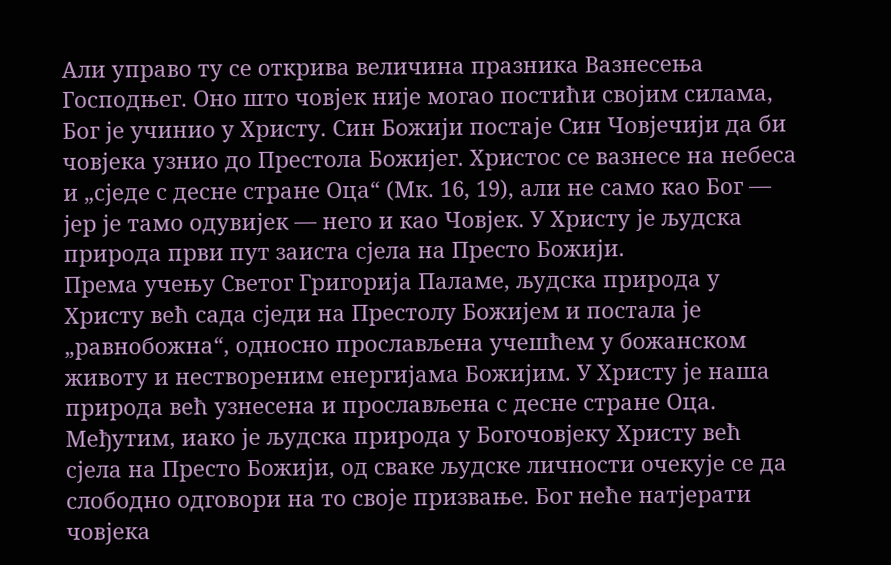Али управо ту се открива величина празника Вазнесења Господњег. Оно што човјек није могао постићи својим силама, Бог је учинио у Христу. Син Божији постаје Син Човјечији да би човјека узнио до Престола Божијег. Христос се вазнесе на небеса и „сједе с десне стране Оца“ (Мк. 16, 19), али не само као Бог — јер је тамо одувијек — него и као Човјек. У Христу је људска природа први пут заиста сјела на Престо Божији.
Према учењу Светог Григорија Паламе, људска природа у Христу већ сада сједи на Престолу Божијем и постала је „равнобожна“, односно прослављена учешћем у божанском животу и нествореним енергијама Божијим. У Христу је наша природа већ узнесена и прослављена с десне стране Оца.
Међутим, иако је људска природа у Богочовјеку Христу већ сјела на Престо Божији, од сваке људске личности очекује се да слободно одговори на то своје призвање. Бог неће натјерати човјека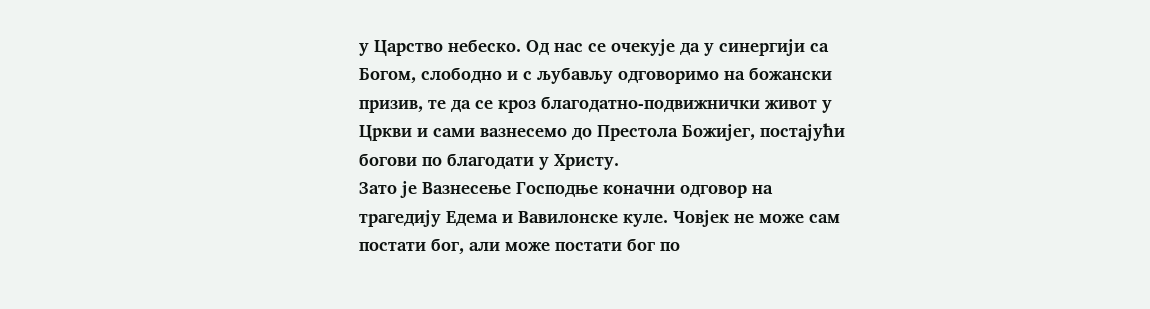у Царство небеско. Од нас се очекује да у синергији са Богом, слободно и с љубављу одговоримо на божански призив, те да се кроз благодатно-подвижнички живот у Цркви и сами вазнесемо до Престола Божијег, постајући богови по благодати у Христу.
Зато је Вазнесење Господње коначни одговор на трагедију Едема и Вавилонске куле. Човјек не може сам постати бог, али може постати бог по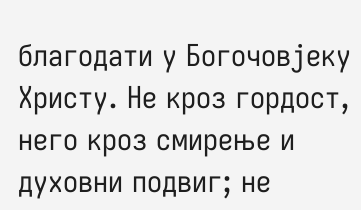благодати у Богочовјеку Христу. Не кроз гордост, него кроз смирење и духовни подвиг; не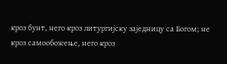кроз бунт, него кроз литургијску заједницу са Богом; не кроз самообожење, него кроз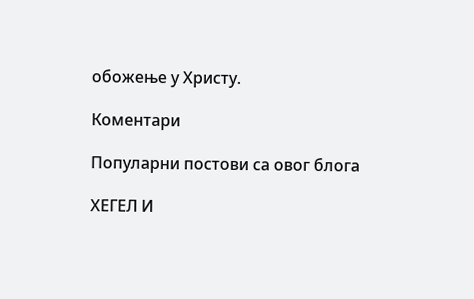обожење у Христу.

Коментари

Популарни постови са овог блога

ХЕГЕЛ И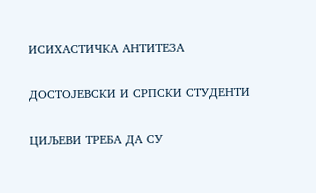ИСИХАСТИЧКА АНТИТЕЗА

ДОСТОЈЕВСКИ И СРПСКИ СТУДЕНТИ

ЦИЉЕВИ ТРЕБА ДА СУ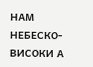НАМ НЕБЕСКО-ВИСОКИ А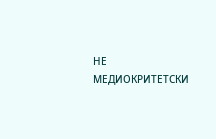НЕ МЕДИОКРИТЕТСКИ